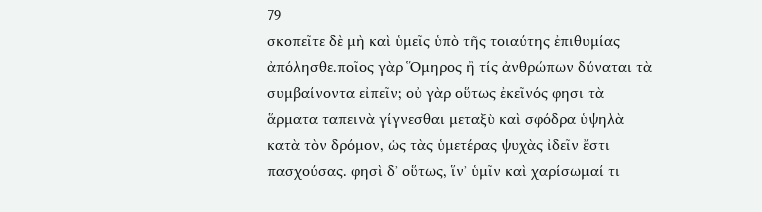79
σκοπεῖτε δὲ μὴ καὶ ὑμεῖς ὑπὸ τῆς τοιαύτης ἐπιθυμίας ἀπόλησθε.ποῖος γὰρ Ὅμηρος ἢ τίς ἀνθρώπων δύναται τὰ συμβαίνοντα εἰπεῖν; οὐ γὰρ οὕτως ἐκεῖνός φησι τὰ ἅρματα ταπεινὰ γίγνεσθαι μεταξὺ καὶ σφόδρα ὑψηλὰ κατὰ τὸν δρόμον, ὡς τὰς ὑμετέρας ψυχὰς ἰδεῖν ἔστι πασχούσας. φησὶ δʼ οὕτως, ἵνʼ ὑμῖν καὶ χαρίσωμαί τι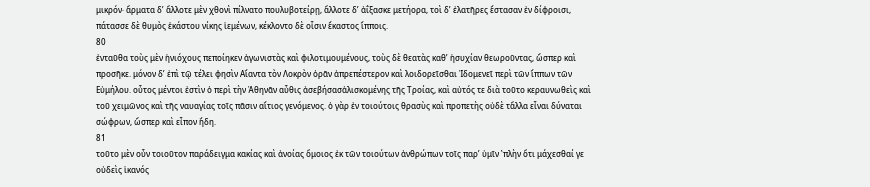μικρόν· ἅρματα δʼ ἄλλοτε μὲν χθονὶ πίλνατο πουλυβοτείρῃ, ἄλλοτε δʼ ἀΐξασκε μετήορα, τοὶ δʼ ἐλατῆρες ἕστασαν ἐν δίφροισι, πάτασσε δὲ θυμὸς ἑκάστου νίκης ἱεμένων, κέκλοντο δὲ οἷσιν ἕκαστος ἵπποις.
80
ἐνταῦθα τοὺς μὲν ἡνιόχους πεποίηκεν ἀγωνιστὰς καὶ φιλοτιμουμένους, τοὺς δὲ θεατὰς καθʼ ἡσυχίαν θεωροῦντας, ὥσπερ καὶ προσῆκε. μόνον δʼ ἐπὶ τῷ τέλει φησὶν Αἴαντα τὸν Λοκρὸν ὁρᾶν ἀπρεπέστερον καὶ λοιδορεῖσθαι Ἰδομενεῖ περὶ τῶν ἵππων τῶν Εὐμήλου. οὗτος μέντοι ἐστὶν ὁ περὶ τὴν Ἀθηνᾶν αὖθις ἀσεβήσασἁλισκομένης τῆς Τροίας, καὶ αὐτός τε διὰ τοῦτο κεραυνωθεὶς καὶ τοῦ χειμῶνος καὶ τῆς ναυαγίας τοῖς πᾶσιν αἴτιος γενόμενος. ὁ γὰρ ἐν τοιούτοις θρασὺς καὶ προπετὴς οὐδὲ τἄλλα εἶναι δύναται σώφρων, ὥσπερ καὶ εἶπον ἤδη.
81
τοῦτο μὲν οὖν τοιοῦτον παράδειγμα κακίας καὶ ἀνοίας ὅμοιος ἐκ τῶν τοιούτων ἀνθρώπων τοῖς παρʼ ὑμῖν ʽπλὴν ὅτι μάχεσθαί γε οὐδεὶς ἱκανός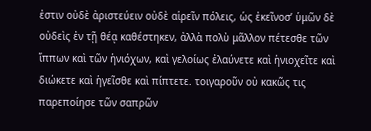ἐστιν οὐδὲ ἀριστεύειν οὐδὲ αἱρεῖν πόλεις, ὡς ἐκεῖνοσʼ ὑμῶν δὲ οὐδεὶς ἐν τῇ θέᾳ καθέστηκεν, ἀλλὰ πολὺ μᾶλλον πέτεσθε τῶν ἵππων καὶ τῶν ἡνιόχων, καὶ γελοίως ἐλαύνετε καὶ ἡνιοχεῖτε καὶ διώκετε καὶ ἡγεῖσθε καὶ πίπτετε. τοιγαροῦν οὐ κακῶς τις παρεποίησε τῶν σαπρῶν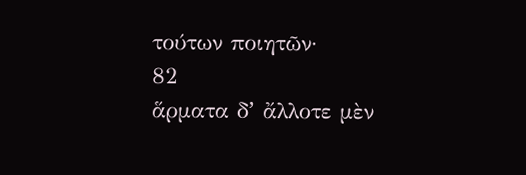τούτων ποιητῶν·
82
ἅρματα δʼ ἄλλοτε μὲν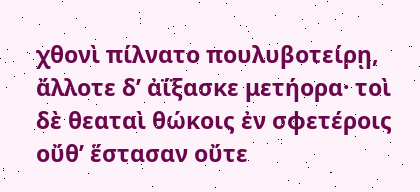χθονὶ πίλνατο πουλυβοτείρῃ, ἄλλοτε δʼ ἀΐξασκε μετήορα· τοὶ δὲ θεαταὶ θώκοις ἐν σφετέροις οὔθʼ ἕστασαν οὔτε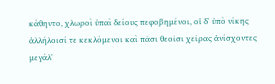κάθηντο, χλωροὶ ὑπαὶ δείους πεφοβημένοι, οἱ δʼ ὑπὸ νίκης ἀλλήλοισί τε κεκλόμενοι καὶ πᾶσι θεοῖσι χεῖρας ἀνίσχοντες μεγάλʼ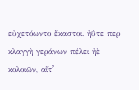εὐχετόωντο ἕκαστοι. ἠΰτε περ κλαγγὴ γεράνων πέλει ἠὲ κολοιῶν, αἵτʼ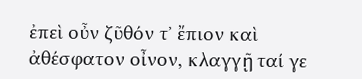ἐπεὶ οὖν ζῦθόν τʼ ἔπιον καὶ ἀθέσφατον οἶνον, κλαγγῇ ταί γε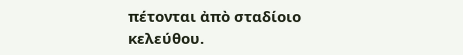πέτονται ἀπὸ σταδίοιο κελεύθου.